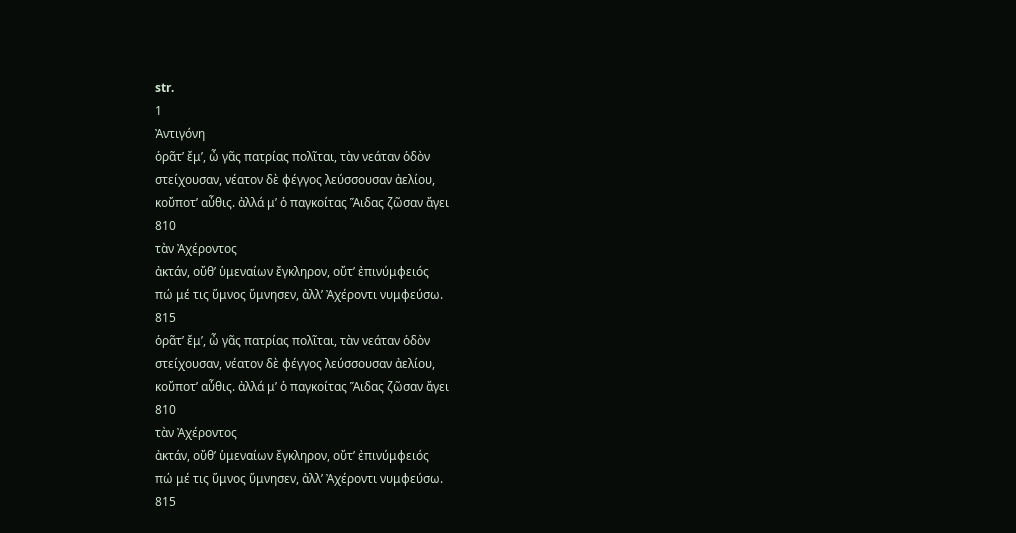str.
1
Ἀντιγόνη
ὁρᾶτʼ ἔμʼ, ὦ γᾶς πατρίας πολῖται, τὰν νεάταν ὁδὸν
στείχουσαν, νέατον δὲ φέγγος λεύσσουσαν ἀελίου,
κοὔποτʼ αὖθις. ἀλλά μʼ ὁ παγκοίτας Ἅιδας ζῶσαν ἄγει
810
τὰν Ἀχέροντος
ἀκτάν, οὔθʼ ὑμεναίων ἔγκληρον, οὔτʼ ἐπινύμφειός
πώ μέ τις ὕμνος ὕμνησεν, ἀλλʼ Ἀχέροντι νυμφεύσω.
815
ὁρᾶτʼ ἔμʼ, ὦ γᾶς πατρίας πολῖται, τὰν νεάταν ὁδὸν
στείχουσαν, νέατον δὲ φέγγος λεύσσουσαν ἀελίου,
κοὔποτʼ αὖθις. ἀλλά μʼ ὁ παγκοίτας Ἅιδας ζῶσαν ἄγει
810
τὰν Ἀχέροντος
ἀκτάν, οὔθʼ ὑμεναίων ἔγκληρον, οὔτʼ ἐπινύμφειός
πώ μέ τις ὕμνος ὕμνησεν, ἀλλʼ Ἀχέροντι νυμφεύσω.
815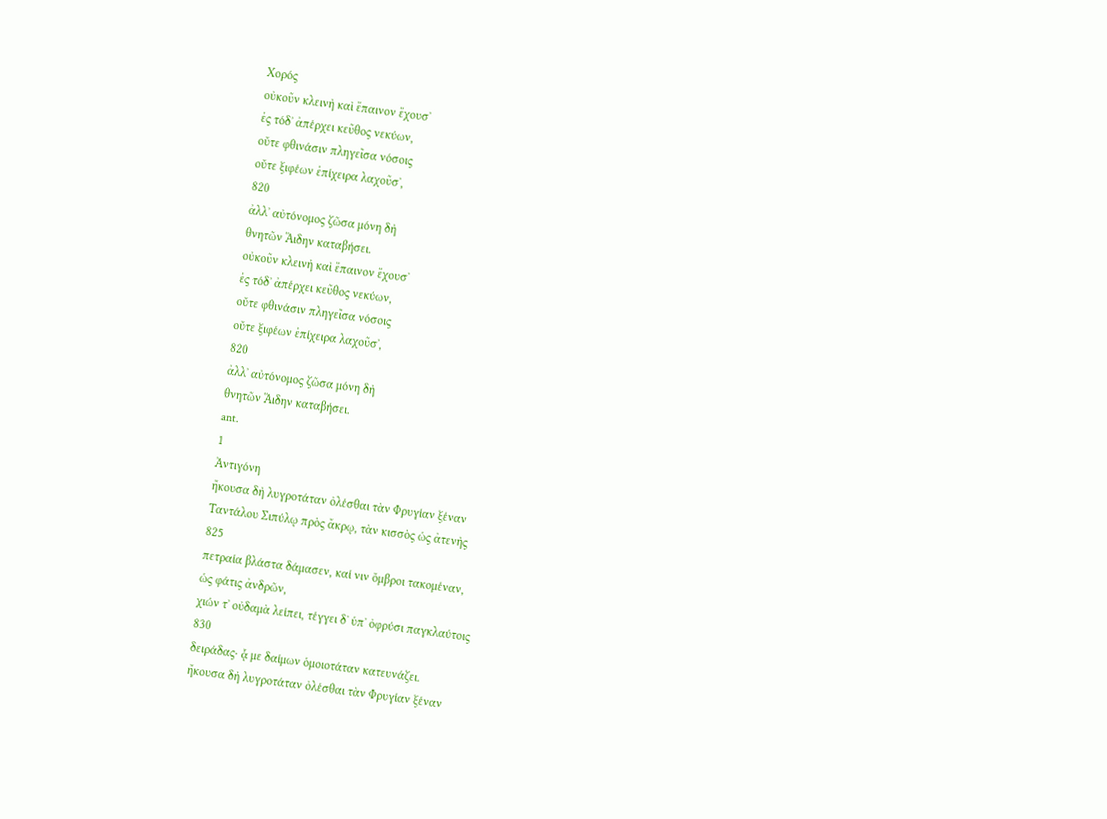Χορός
οὐκοῦν κλεινὴ καὶ ἔπαινον ἔχουσʼ
ἐς τόδʼ ἀπέρχει κεῦθος νεκύων,
οὔτε φθινάσιν πληγεῖσα νόσοις
οὔτε ξιφέων ἐπίχειρα λαχοῦσʼ,
820
ἀλλʼ αὐτόνομος ζῶσα μόνη δὴ
θνητῶν Ἅιδην καταβήσει.
οὐκοῦν κλεινὴ καὶ ἔπαινον ἔχουσʼ
ἐς τόδʼ ἀπέρχει κεῦθος νεκύων,
οὔτε φθινάσιν πληγεῖσα νόσοις
οὔτε ξιφέων ἐπίχειρα λαχοῦσʼ,
820
ἀλλʼ αὐτόνομος ζῶσα μόνη δὴ
θνητῶν Ἅιδην καταβήσει.
ant.
1
Ἀντιγόνη
ἤκουσα δὴ λυγροτάταν ὀλέσθαι τὰν Φρυγίαν ξέναν
Ταντάλου Σιπύλῳ πρὸς ἄκρῳ, τὰν κισσὸς ὡς ἀτενὴς
825
πετραία βλάστα δάμασεν, καί νιν ὄμβροι τακομέναν,
ὡς φάτις ἀνδρῶν,
χιών τʼ οὐδαμὰ λείπει, τέγγει δʼ ὑπʼ ὀφρύσι παγκλαύτοις
830
δειράδας· ᾇ με δαίμων ὁμοιοτάταν κατευνάζει.
ἤκουσα δὴ λυγροτάταν ὀλέσθαι τὰν Φρυγίαν ξέναν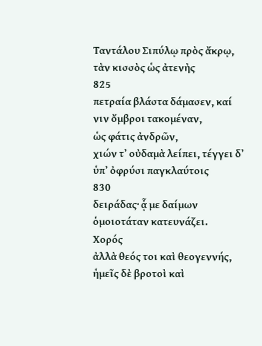Ταντάλου Σιπύλῳ πρὸς ἄκρῳ, τὰν κισσὸς ὡς ἀτενὴς
825
πετραία βλάστα δάμασεν, καί νιν ὄμβροι τακομέναν,
ὡς φάτις ἀνδρῶν,
χιών τʼ οὐδαμὰ λείπει, τέγγει δʼ ὑπʼ ὀφρύσι παγκλαύτοις
830
δειράδας· ᾇ με δαίμων ὁμοιοτάταν κατευνάζει.
Χορός
ἀλλὰ θεός τοι καὶ θεογεννής,
ἡμεῖς δὲ βροτοὶ καὶ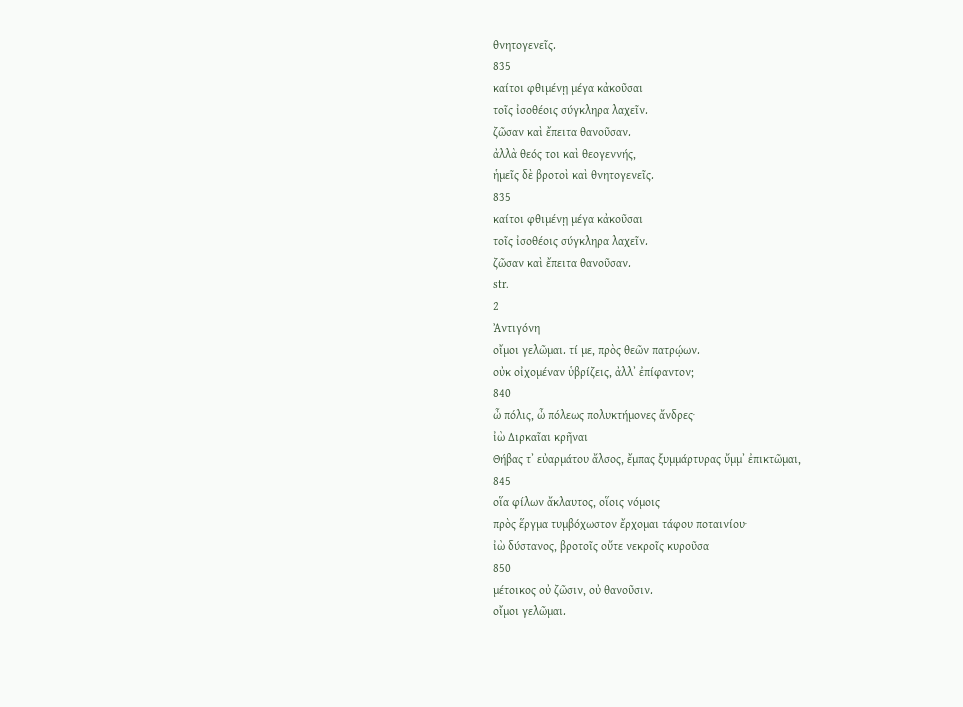θνητογενεῖς.
835
καίτοι φθιμένῃ μέγα κἀκοῦσαι
τοῖς ἰσοθέοις σύγκληρα λαχεῖν.
ζῶσαν καὶ ἔπειτα θανοῦσαν.
ἀλλὰ θεός τοι καὶ θεογεννής,
ἡμεῖς δὲ βροτοὶ καὶ θνητογενεῖς.
835
καίτοι φθιμένῃ μέγα κἀκοῦσαι
τοῖς ἰσοθέοις σύγκληρα λαχεῖν.
ζῶσαν καὶ ἔπειτα θανοῦσαν.
str.
2
Ἀντιγόνη
οἴμοι γελῶμαι. τί με, πρὸς θεῶν πατρῴων.
οὐκ οἰχομέναν ὑβρίζεις, ἀλλʼ ἐπίφαντον;
840
ὦ πόλις, ὦ πόλεως πολυκτήμονες ἄνδρες·
ἰὼ Διρκαῖαι κρῆναι
Θήβας τʼ εὐαρμάτου ἄλσος, ἔμπας ξυμμάρτυρας ὔμμʼ ἐπικτῶμαι,
845
οἵα φίλων ἄκλαυτος, οἵοις νόμοις
πρὸς ἕργμα τυμβόχωστον ἔρχομαι τάφου ποταινίου·
ἰὼ δύστανος, βροτοῖς οὔτε νεκροῖς κυροῦσα
850
μέτοικος οὐ ζῶσιν, οὐ θανοῦσιν.
οἴμοι γελῶμαι.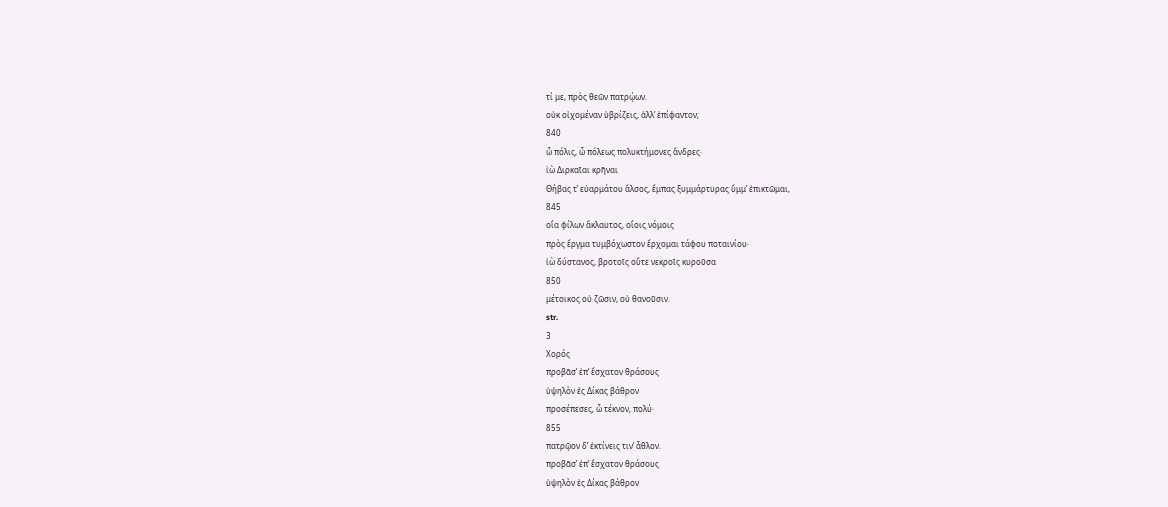τί με, πρὸς θεῶν πατρῴων.
οὐκ οἰχομέναν ὑβρίζεις, ἀλλʼ ἐπίφαντον;
840
ὦ πόλις, ὦ πόλεως πολυκτήμονες ἄνδρες·
ἰὼ Διρκαῖαι κρῆναι
Θήβας τʼ εὐαρμάτου ἄλσος, ἔμπας ξυμμάρτυρας ὔμμʼ ἐπικτῶμαι,
845
οἵα φίλων ἄκλαυτος, οἵοις νόμοις
πρὸς ἕργμα τυμβόχωστον ἔρχομαι τάφου ποταινίου·
ἰὼ δύστανος, βροτοῖς οὔτε νεκροῖς κυροῦσα
850
μέτοικος οὐ ζῶσιν, οὐ θανοῦσιν.
str.
3
Χορός
προβᾶσʼ ἐπʼ ἔσχατον θράσους
ὑψηλὸν ἐς Δίκας βάθρον
προσέπεσες, ὦ τέκνον, πολύ·
855
πατρῷον δʼ ἐκτίνεις τινʼ ἆθλον.
προβᾶσʼ ἐπʼ ἔσχατον θράσους
ὑψηλὸν ἐς Δίκας βάθρον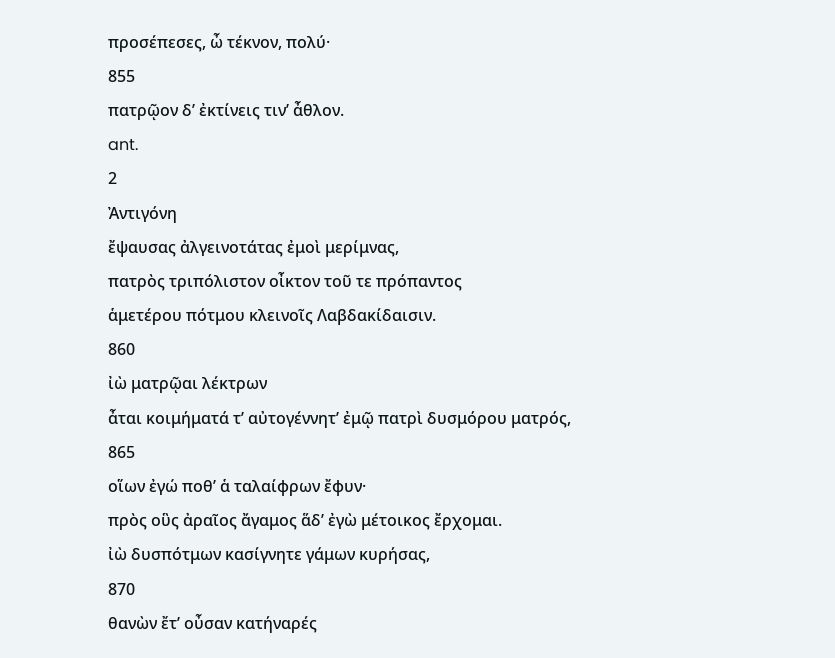προσέπεσες, ὦ τέκνον, πολύ·
855
πατρῷον δʼ ἐκτίνεις τινʼ ἆθλον.
ant.
2
Ἀντιγόνη
ἔψαυσας ἀλγεινοτάτας ἐμοὶ μερίμνας,
πατρὸς τριπόλιστον οἶκτον τοῦ τε πρόπαντος
ἁμετέρου πότμου κλεινοῖς Λαβδακίδαισιν.
860
ἰὼ ματρῷαι λέκτρων
ἆται κοιμήματά τʼ αὐτογέννητʼ ἐμῷ πατρὶ δυσμόρου ματρός,
865
οἵων ἐγώ ποθʼ ἁ ταλαίφρων ἔφυν·
πρὸς οὓς ἀραῖος ἄγαμος ἅδʼ ἐγὼ μέτοικος ἔρχομαι.
ἰὼ δυσπότμων κασίγνητε γάμων κυρήσας,
870
θανὼν ἔτʼ οὖσαν κατήναρές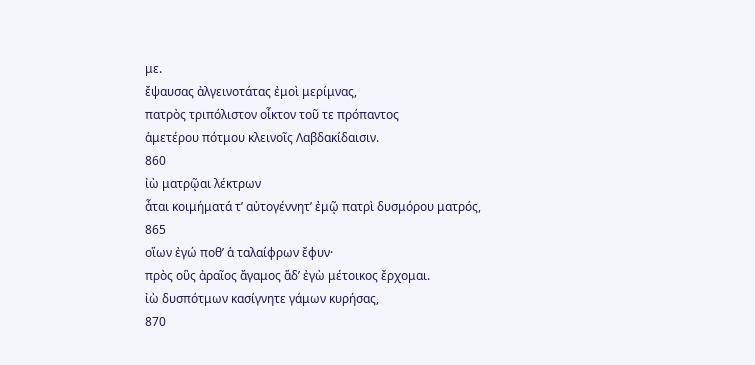με.
ἔψαυσας ἀλγεινοτάτας ἐμοὶ μερίμνας,
πατρὸς τριπόλιστον οἶκτον τοῦ τε πρόπαντος
ἁμετέρου πότμου κλεινοῖς Λαβδακίδαισιν.
860
ἰὼ ματρῷαι λέκτρων
ἆται κοιμήματά τʼ αὐτογέννητʼ ἐμῷ πατρὶ δυσμόρου ματρός,
865
οἵων ἐγώ ποθʼ ἁ ταλαίφρων ἔφυν·
πρὸς οὓς ἀραῖος ἄγαμος ἅδʼ ἐγὼ μέτοικος ἔρχομαι.
ἰὼ δυσπότμων κασίγνητε γάμων κυρήσας,
870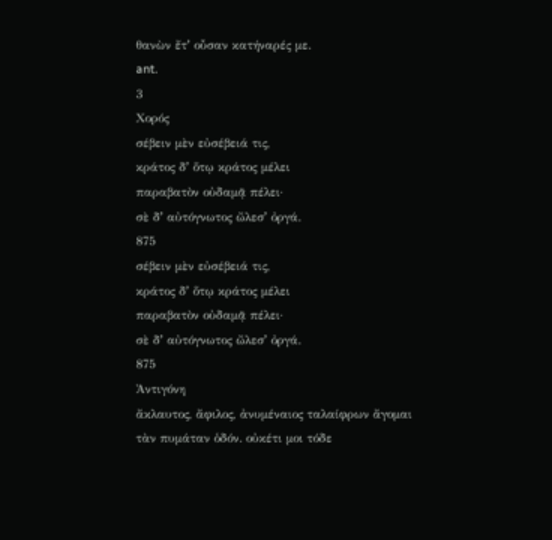θανὼν ἔτʼ οὖσαν κατήναρές με.
ant.
3
Χορός
σέβειν μὲν εὐσέβειά τις,
κράτος δʼ ὅτῳ κράτος μέλει
παραβατὸν οὐδαμᾷ πέλει·
σὲ δʼ αὐτόγνωτος ὤλεσʼ ὀργά.
875
σέβειν μὲν εὐσέβειά τις,
κράτος δʼ ὅτῳ κράτος μέλει
παραβατὸν οὐδαμᾷ πέλει·
σὲ δʼ αὐτόγνωτος ὤλεσʼ ὀργά.
875
Ἀντιγόνη
ἄκλαυτος, ἄφιλος, ἀνυμέναιος ταλαίφρων ἄγομαι
τὰν πυμάταν ὁδόν. οὐκέτι μοι τόδε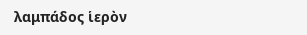λαμπάδος ἱερὸν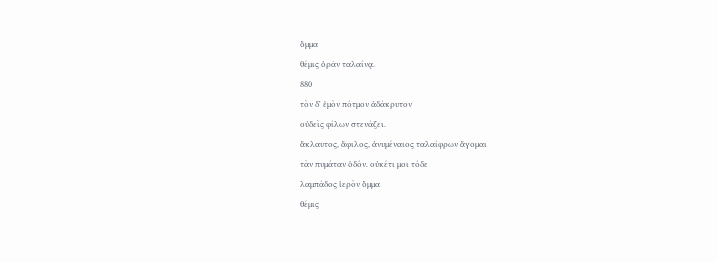ὄμμα
θέμις ὁρᾶν ταλαίνᾳ.
880
τὸν δʼ ἐμὸν πότμον ἀδάκρυτον
οὐδεὶς φίλων στενάζει.
ἄκλαυτος, ἄφιλος, ἀνυμέναιος ταλαίφρων ἄγομαι
τὰν πυμάταν ὁδόν. οὐκέτι μοι τόδε
λαμπάδος ἱερὸν ὄμμα
θέμις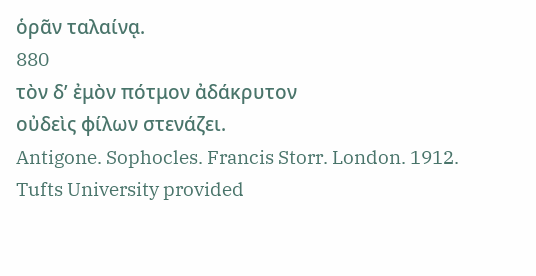ὁρᾶν ταλαίνᾳ.
880
τὸν δʼ ἐμὸν πότμον ἀδάκρυτον
οὐδεὶς φίλων στενάζει.
Antigone. Sophocles. Francis Storr. London. 1912.
Tufts University provided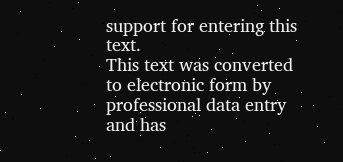support for entering this text.
This text was converted to electronic form by professional data entry and has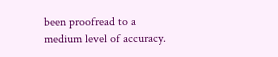been proofread to a medium level of accuracy.